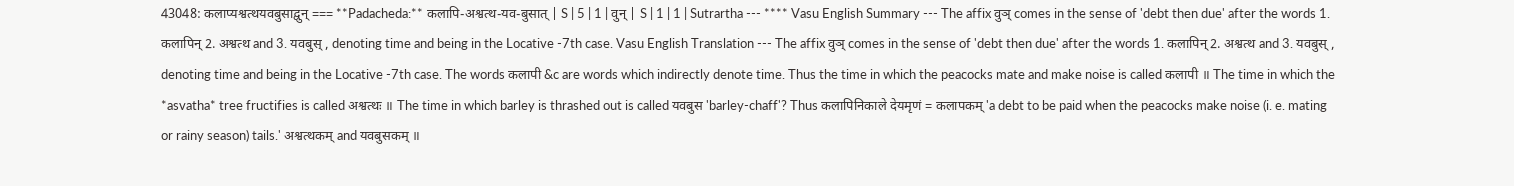43048: कलाप्यश्वत्थयवबुसाद्वुन् === **Padacheda:** कलापि-अश्वत्थ-यव-बुसात् | S | 5 | 1 | वुन् | S | 1 | 1 | Sutrartha --- **** Vasu English Summary --- The affix वुञ् comes in the sense of 'debt then due' after the words 1. कलापिन् 2. अश्वत्थ and 3. यवबुस् , denoting time and being in the Locative -7th case. Vasu English Translation --- The affix वुञ् comes in the sense of 'debt then due' after the words 1. कलापिन् 2. अश्वत्थ and 3. यवबुस् , denoting time and being in the Locative -7th case. The words कलापी &c are words which indirectly denote time. Thus the time in which the peacocks mate and make noise is called कलापी ॥ The time in which the *asvatha* tree fructifies is called अश्वत्थः ॥ The time in which barley is thrashed out is called यवबुस 'barley-chaff'? Thus कलापिनिकाले देयमृणं = कलापकम् 'a debt to be paid when the peacocks make noise (i. e. mating or rainy season) tails.' अश्वत्थकम् and यवबुसकम् ॥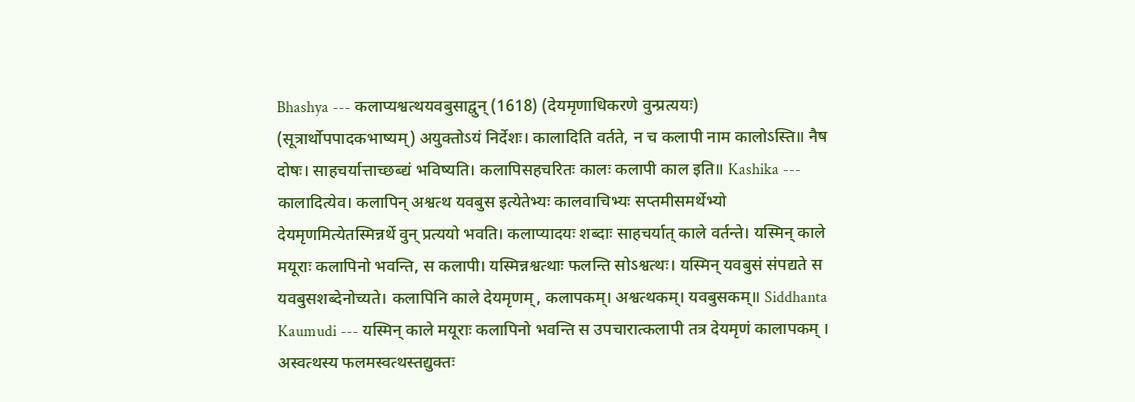Bhashya --- कलाप्यश्वत्थयवबुसाद्वुन् (1618) (देयमृणाधिकरणे वुन्प्रत्ययः) (सूत्रार्थोपपादकभाष्यम्) अयुक्तोऽयं निर्देशः। कालादिति वर्तते, न च कलापी नाम कालोऽस्ति॥ नैष दोषः। साहचर्यात्ताच्छब्द्यं भविष्यति। कलापिसहचरितः कालः कलापी काल इति॥ Kashika --- कालादित्येव। कलापिन् अश्वत्थ यवबुस इत्येतेभ्यः कालवाचिभ्यः सप्तमीसमर्थेभ्यो देयमृणमित्येतस्मिन्नर्थे वुन् प्रत्ययो भवति। कलाप्यादयः शब्दाः साहचर्यात् काले वर्तन्ते। यस्मिन् काले मयूराः कलापिनो भवन्ति, स कलापी। यस्मिन्नश्वत्थाः फलन्ति सोऽश्वत्थः। यस्मिन् यवबुसं संपद्यते स यवबुसशब्देनोच्यते। कलापिनि काले देयमृणम्, कलापकम्। अश्वत्थकम्। यवबुसकम्॥ Siddhanta Kaumudi --- यस्मिन् काले मयूराः कलापिनो भवन्ति स उपचारात्कलापी तत्र देयमृणं कालापकम् । अस्वत्थस्य फलमस्वत्थस्तद्युक्तः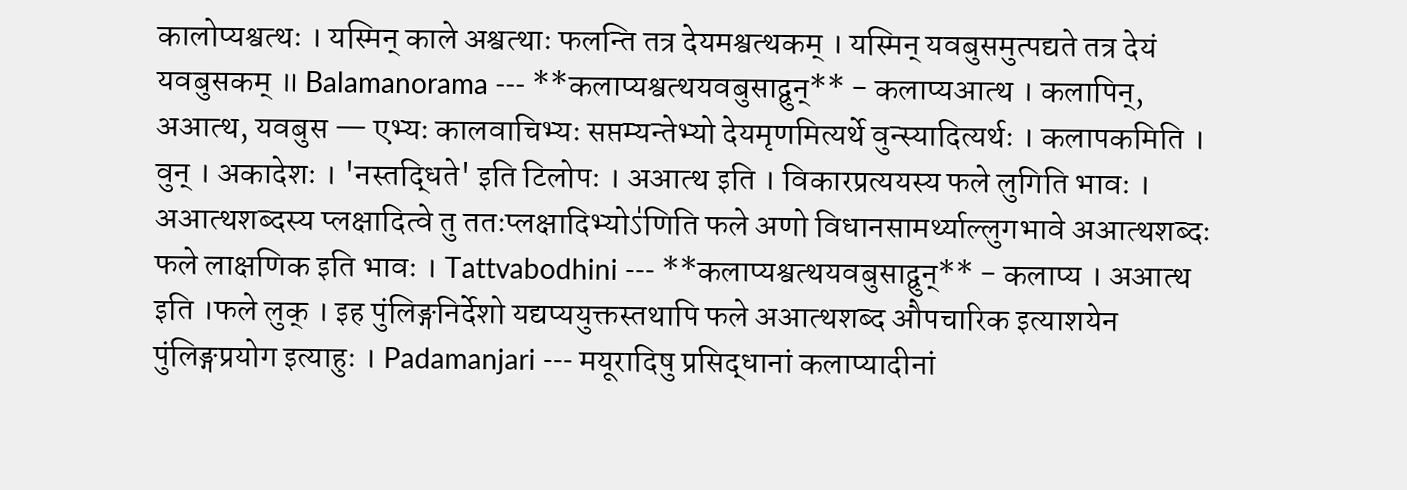कालोप्यश्वत्थः । यस्मिन् काले अश्वत्थाः फलन्ति तत्र देयमश्वत्थकम् । यस्मिन् यवबुसमुत्पद्यते तत्र देयं यवबुसकम् ॥ Balamanorama --- **कलाप्यश्वत्थयवबुसाद्वुन्** - कलाप्यआत्थ । कलापिन्, अआत्थ, यवबुस — एभ्यः कालवाचिभ्यः सप्तम्यन्तेभ्यो देयमृणमित्यर्थे वुन्स्यादित्यर्थः । कलापकमिति । वुन् । अकादेशः । 'नस्तद्धिते' इति टिलोपः । अआत्थ इति । विकारप्रत्ययस्य फले लुगिति भावः । अआत्थशब्दस्य प्लक्षादित्वे तु ततःप्लक्षादिभ्योऽ॑णिति फले अणो विधानसामर्थ्याल्लुगभावे अआत्थशब्दः फले लाक्षणिक इति भावः । Tattvabodhini --- **कलाप्यश्वत्थयवबुसाद्वुन्** - कलाप्य । अआत्थ इति ।फले लुक् । इह पुंलिङ्गनिर्देशो यद्यप्ययुक्तस्तथापि फले अआत्थशब्द औपचारिक इत्याशयेन पुंलिङ्गप्रयोग इत्याहुः । Padamanjari --- मयूरादिषु प्रसिद्धानां कलाप्यादीनां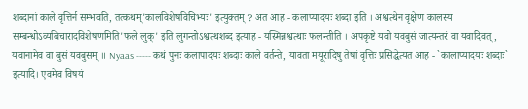शब्दानां काले वृत्तिर्न सम्भवति, तत्कथम्'कालविशेषविचिभ्यः' इत्युक्तम् ? अत आह - कलाप्यादयः शब्दा इति । अश्वत्थेन वृक्षेण कालस्य सम्बन्धोऽव्यबिचारादविशेषणमिति'फले लुक्' इति लुगन्तोऽश्वत्थशब्द इत्याह - यस्मिन्नश्वत्थाः फलन्तीति । अपकृष्टे यवो यवबुसं जात्यन्तरं वा यवादिवत्, यवानामेव वा बुसं यवबुसम् ॥ Nyaas ----- कथं पुनः कलापादयः शब्दाः काले वर्तन्ते, यावता मयूरादिषु तेषां वृत्तिः प्रसिद्धेत्यत आह - `कालाप्यादयः शब्दाः` इत्यादि। एवमेव विषयं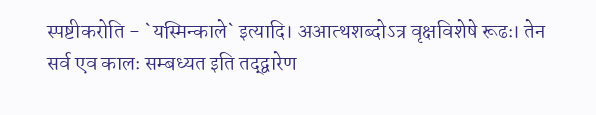स्पष्टीकरोति - `यस्मिन्काले` इत्यादि। अआत्थशब्दोऽत्र वृक्षविशेषे रूढः। तेन सर्व एव कालः सम्बध्यत इति तद्द्वारेण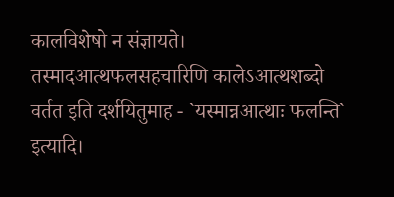कालविशेषो न संज्ञायते। तस्मादआत्थफलसहचारिणि कालेऽआत्थशब्दो वर्तत इति दर्शयितुमाह - `यस्मान्नआत्थाः फलन्ति` इत्यादि।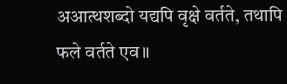अआत्थशब्दो यद्यपि वृक्षे वर्तते, तथापि फले वर्तते एव॥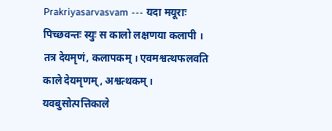Prakriyasarvasvam --- यदा मयूराः पिच्छवन्तः स्युः स कालो लक्षणया कलापी । तत्र देयमृणं, कलापकम् । एवमश्वत्थफलवति काले देयमृणम्, अश्वत्थकम् । यवबुसोत्पत्तिकाले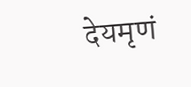देयमृणं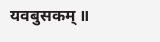यवबुसकम् ॥